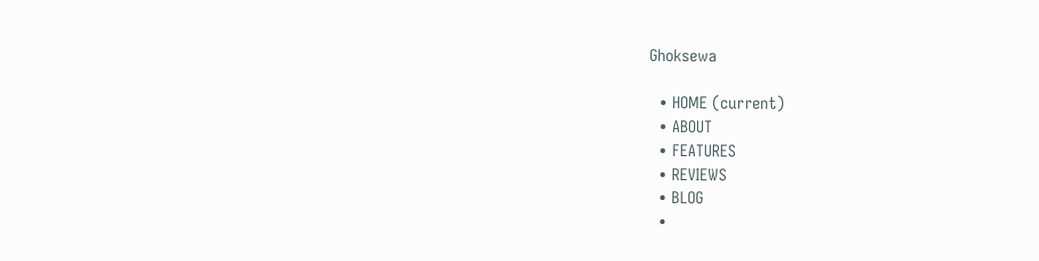Ghoksewa

  • HOME (current)
  • ABOUT
  • FEATURES
  • REVIEWS
  • BLOG
  •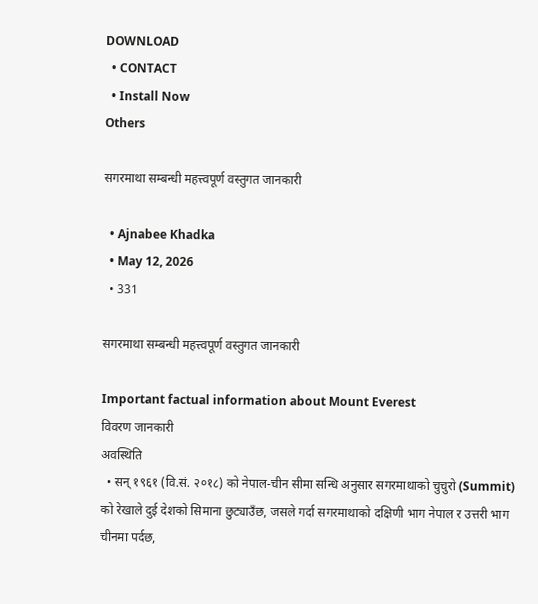DOWNLOAD
  • CONTACT
  • Install Now
Others

सगरमाथा सम्बन्धी महत्त्वपूर्ण वस्तुगत जानकारी

  • Ajnabee Khadka
  • May 12, 2026
  • 331

सगरमाथा सम्बन्धी महत्त्वपूर्ण वस्तुगत जानकारी

Important factual information about Mount Everest
विवरण जानकारी
अवस्थिति
  • सन् १९६१ (वि.सं. २०१८) को नेपाल-चीन सीमा सन्धि अनुसार सगरमाथाको चुचुरो (Summit) को रेखाले दुई देशको सिमाना छुट्याउँछ, जसले गर्दा सगरमाथाको दक्षिणी भाग नेपाल र उत्तरी भाग चीनमा पर्दछ,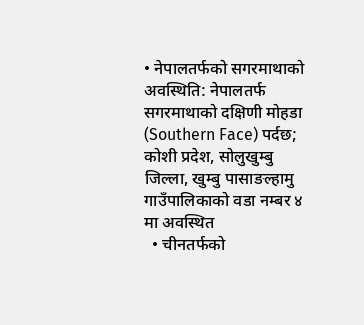• नेपालतर्फको सगरमाथाको अवस्थिति: नेपालतर्फ सगरमाथाको दक्षिणी मोहडा (Southern Face) पर्दछ; कोशी प्रदेश, सोलुखुम्बु जिल्ला, खुम्बु पासाङल्हामु गाउँपालिकाको वडा नम्बर ४ मा अवस्थित
  • चीनतर्फको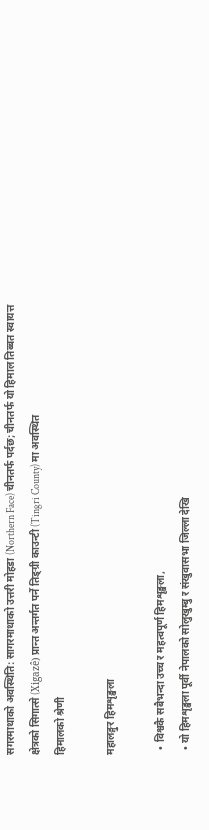सगरमाथाको अवस्थिति: सागरमाथाको उत्तरी मोहडा (Northern Face) चीनतर्फ पर्दछ; चीनतर्फ यो हिमाल तिब्बत स्वायत्त क्षेत्रको सिगात्से (Xigazê) प्रान्त अन्तर्गत पर्ने तिङ्ग्री काउन्टी (Tingri County) मा अवस्थित
हिमालको श्रेणी

महालङ्गुर हिमशृङ्खला

  • विश्वकै सबैभन्दा उच्च र महत्वपूर्ण हिमशृङ्खला,
  • यो हिमशृङ्खला पूर्वी नेपालको सोलुखुम्बु र संखुवासभा जिल्ला देखि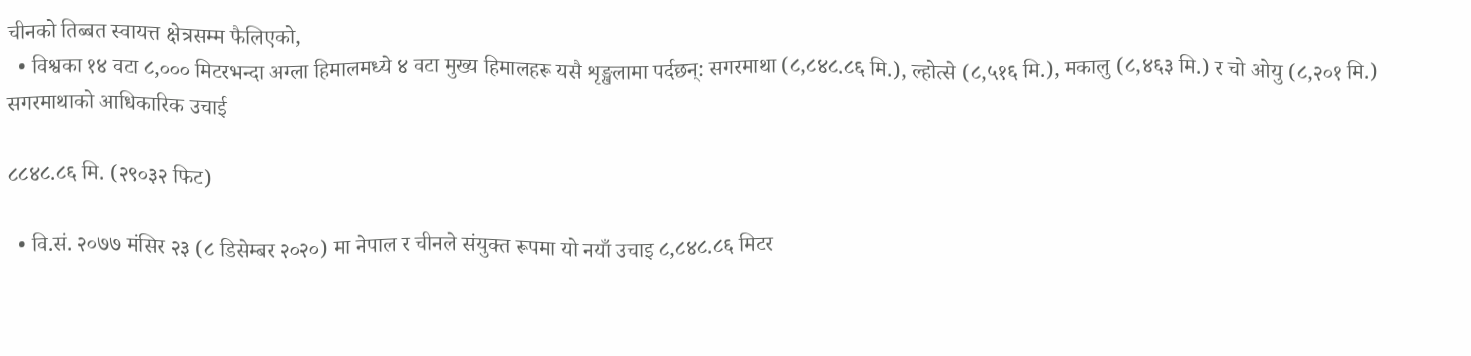चीनको तिब्बत स्वायत्त क्षेत्रसम्म फैलिएको,
  • विश्वका १४ वटा ८,००० मिटरभन्दा अग्ला हिमालमध्ये ४ वटा मुख्य हिमालहरू यसै शृङ्खलामा पर्दछन्: सगरमाथा (८,८४८.८६ मि.), ल्होत्से (८,५१६ मि.), मकालु (८,४६३ मि.) र चो ओयु (८,२०१ मि.)
सगरमाथाको आधिकारिक उचाई

८८४८.८६ मि. (२९०३२ फिट)

  • वि.सं. २०७७ मंसिर २३ (८ डिसेम्बर २०२०) मा नेपाल र चीनले संयुक्त रूपमा यो नयाँ उचाइ ८,८४८.८६ मिटर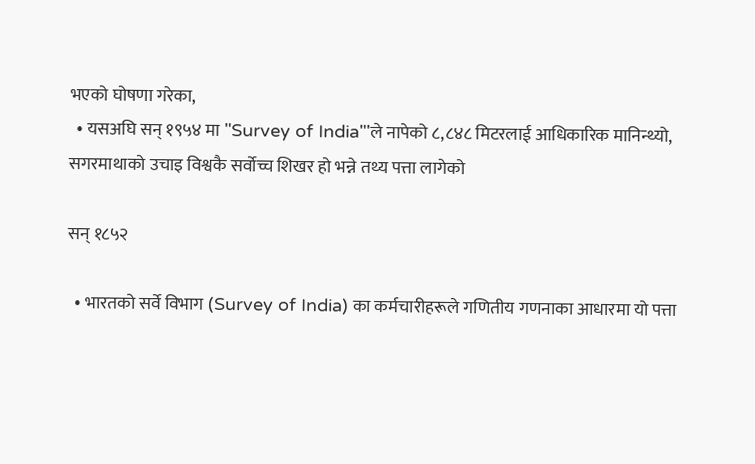भएको घोषणा गरेका,
  • यसअघि सन् १९५४ मा "Survey of India"'ले नापेको ८,८४८ मिटरलाई आधिकारिक मानिन्थ्यो,
सगरमाथाको उचाइ विश्वकै सर्वोच्च शिखर हो भन्ने तथ्य पत्ता लागेको

सन् १८५२

  • भारतको सर्वे विभाग (Survey of India) का कर्मचारीहरूले गणितीय गणनाका आधारमा यो पत्ता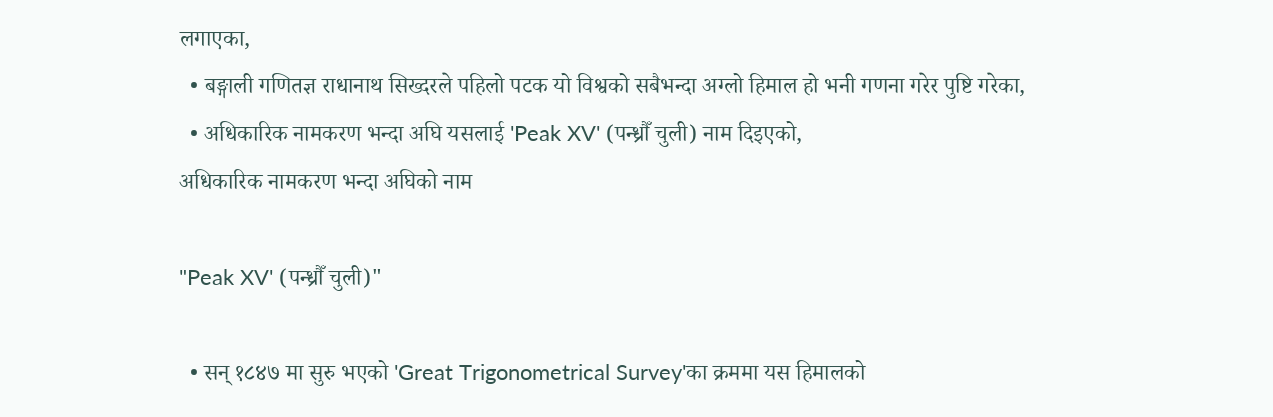लगाएका,
  • बङ्गाली गणितज्ञ राधानाथ सिख्दरले पहिलो पटक यो विश्वको सबैभन्दा अग्लो हिमाल हो भनी गणना गरेर पुष्टि गरेका,
  • अधिकारिक नामकरण भन्दा अघि यसलाई 'Peak XV' (पन्ध्रौँ चुली) नाम दिइएको,
अधिकारिक नामकरण भन्दा अघिको नाम

"Peak XV' (पन्ध्रौँ चुली)"

  • सन् १८४७ मा सुरु भएको 'Great Trigonometrical Survey'का क्रममा यस हिमालको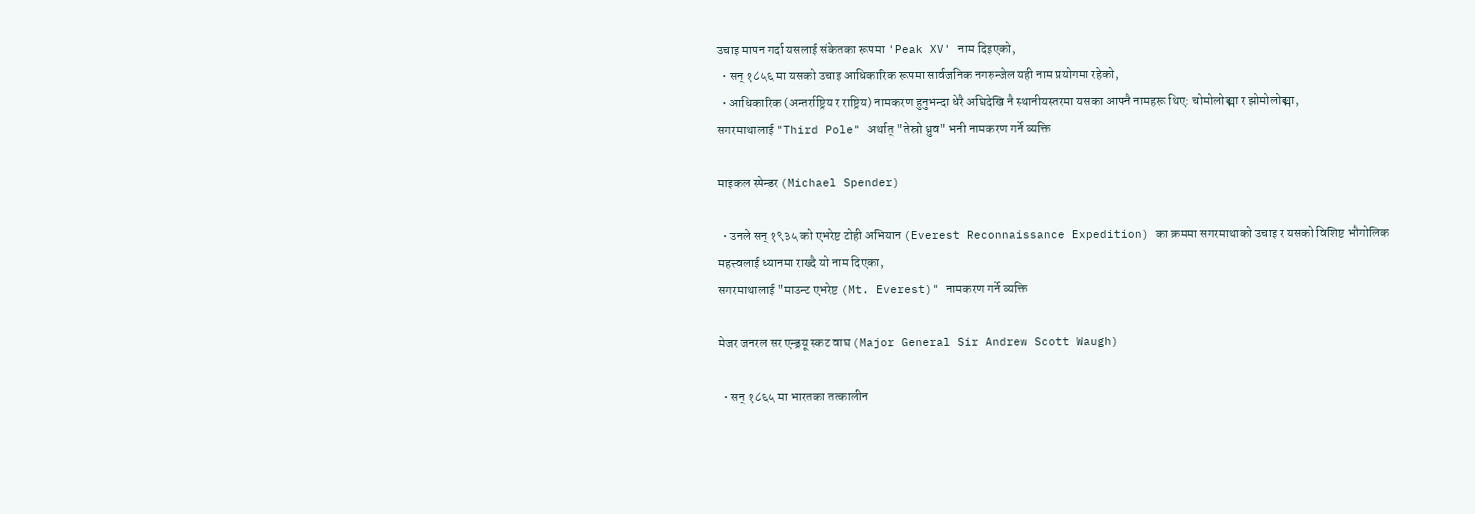उचाइ मापन गर्दा यसलाई संकेतका रूपमा 'Peak XV' नाम दिइएको,
  • सन् १८५६ मा यसको उचाइ आधिकारिक रूपमा सार्वजनिक नगरुन्जेल यही नाम प्रयोगमा रहेको,
  • आधिकारिक (अन्तर्राष्ट्रिय र राष्ट्रिय) नामकरण हुनुभन्दा धेरै अघिदेखि नै स्थानीयस्तरमा यसका आफ्नै नामहरू थिए: चोमोलोङ्मा र झोमोलोङ्मा,
सगरमाथालाई "Third Pole" अर्थात् "तेस्रो ध्रुव" भनी नामकरण गर्ने व्यक्ति

माइकल स्पेन्डर (Michael Spender)

  • उनले सन् १९३५ को एभरेष्ट टोही अभियान (Everest Reconnaissance Expedition) का क्रममा सगरमाथाको उचाइ र यसको विशिष्ट भौगोलिक महत्त्वलाई ध्यानमा राख्दै यो नाम दिएका,
सगरमाथालाई "माउन्ट एभरेष्ट (Mt. Everest)" नामकरण गर्ने व्यक्ति

मेजर जनरल सर एन्ड्रयू स्कट वाघ (Major General Sir Andrew Scott Waugh)

  • सन् १८६५ मा भारतका तत्कालीन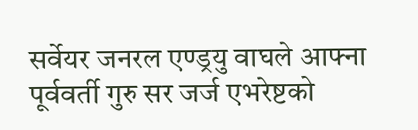सर्वेयर जनरल एण्ड्रयु वाघले आफ्ना पूर्ववर्ती गुरु सर जर्ज एभरेष्टको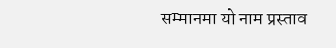सम्मानमा यो नाम प्रस्ताव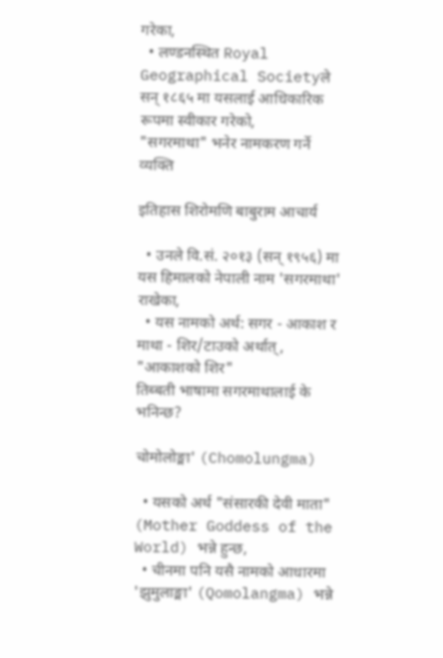गरेका,
  • लण्डनस्थित Royal Geographical Societyले सन् १८६५ मा यसलाई आधिकारिक रूपमा स्वीकार गरेको,
"सगरमाथा" भनेर नामकरण गर्ने व्यक्ति

इतिहास शिरोमणि बाबुराम आचार्य

  • उनले वि.सं. २०१३ (सन् १९५६) मा यस हिमालको नेपाली नाम 'सगरमाथा' राखेका,
  • यस नामको अर्थ: सगर - आकाश र माथा - शिर/टाउको अर्थात्, "आकाशको शिर"
तिब्बती भाषामा सगरमाथालाई के भनिन्छ?

चोमोलोङ्मा' (Chomolungma)

  • यसको अर्थ "संसारकी देवी माता" (Mother Goddess of the World) भन्ने हुन्छ,
  • चीनमा पनि यसै नामको आधारमा 'झुमुलाङ्मा' (Qomolangma) भन्ने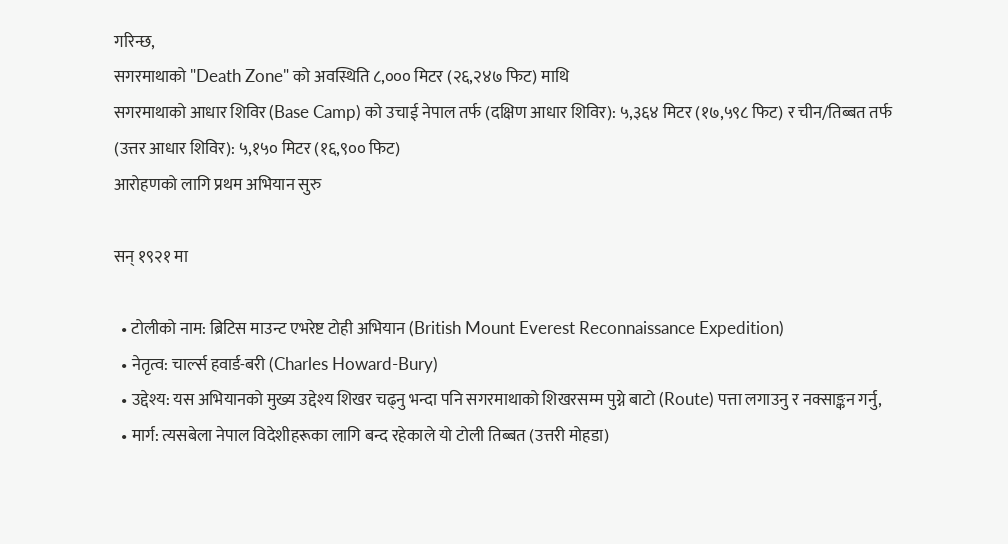गरिन्छ,
सगरमाथाको "Death Zone" को अवस्थिति ८,००० मिटर (२६,२४७ फिट) माथि
सगरमाथाको आधार शिविर (Base Camp) को उचाई नेपाल तर्फ (दक्षिण आधार शिविर): ५,३६४ मिटर (१७,५९८ फिट) र चीन/तिब्बत तर्फ (उत्तर आधार शिविर): ५,१५० मिटर (१६,९०० फिट)
आरोहणको लागि प्रथम अभियान सुरु

सन् १९२१ मा

  • टोलीको नाम: ब्रिटिस माउन्ट एभरेष्ट टोही अभियान (British Mount Everest Reconnaissance Expedition)
  • नेतृत्व: चार्ल्स हवार्ड-बरी (Charles Howard-Bury)
  • उद्देश्य: यस अभियानको मुख्य उद्देश्य शिखर चढ्नु भन्दा पनि सगरमाथाको शिखरसम्म पुग्ने बाटो (Route) पत्ता लगाउनु र नक्साङ्कन गर्नु,
  • मार्ग: त्यसबेला नेपाल विदेशीहरूका लागि बन्द रहेकाले यो टोली तिब्बत (उत्तरी मोहडा)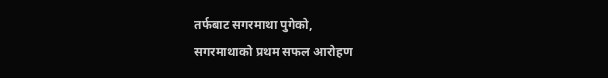तर्फबाट सगरमाथा पुगेको,
सगरमाथाको प्रथम सफल आरोहण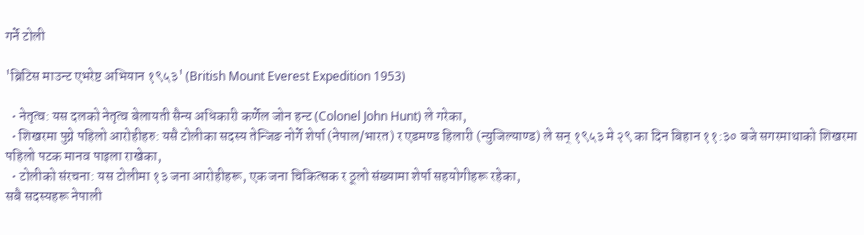गर्ने टोली

'ब्रिटिस माउन्ट एभरेष्ट अभियान १९५३' (British Mount Everest Expedition 1953)

  • नेतृत्व: यस दलको नेतृत्व बेलायती सैन्य अधिकारी कर्णेल जोन हन्ट (Colonel John Hunt) ले गरेका,
  • शिखरमा पुग्ने पहिलो आरोहीहरु: यसै टोलीका सदस्य तेन्जिङ नोर्गे शेर्पा (नेपाल/भारत) र एडमण्ड हिलारी (न्युजिल्याण्ड) ले सन् १९५३ मे २९ का दिन बिहान ११:३० बजे सगरमाथाको शिखरमा पहिलो पटक मानव पाइला राखेका,
  • टोलीको संरचना: यस टोलीमा १३ जना आरोहीहरू, एक जना चिकित्सक र ठूलो संख्यामा शेर्पा सहयोगीहरू रहेका,
सबै सदस्यहरू नेपाली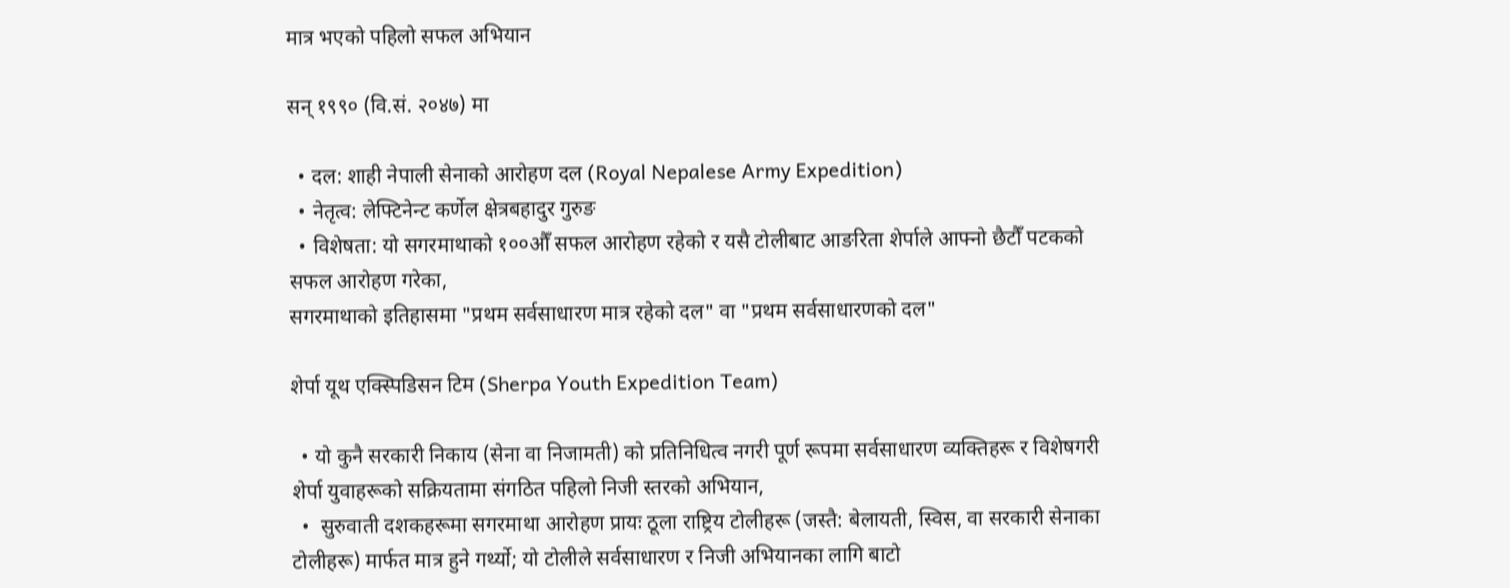मात्र भएको पहिलो सफल अभियान

सन् १९९० (वि.सं. २०४७) मा

  • दल: शाही नेपाली सेनाको आरोहण दल (Royal Nepalese Army Expedition)
  • नेतृत्व: लेफ्टिनेन्ट कर्णेल क्षेत्रबहादुर गुरुङ
  • विशेषता: यो सगरमाथाको १००औँ सफल आरोहण रहेको र यसै टोलीबाट आङरिता शेर्पाले आफ्नो छैटौँ पटकको सफल आरोहण गरेका,
सगरमाथाको इतिहासमा "प्रथम सर्वसाधारण मात्र रहेको दल" वा "प्रथम सर्वसाधारणको दल"

शेर्पा यूथ एक्स्पिडिसन टिम (Sherpa Youth Expedition Team)

  • यो कुनै सरकारी निकाय (सेना वा निजामती) को प्रतिनिधित्व नगरी पूर्ण रूपमा सर्वसाधारण व्यक्तिहरू र विशेषगरी शेर्पा युवाहरूको सक्रियतामा संगठित पहिलो निजी स्तरको अभियान,
  •  सुरुवाती दशकहरूमा सगरमाथा आरोहण प्रायः ठूला राष्ट्रिय टोलीहरू (जस्तै: बेलायती, स्विस, वा सरकारी सेनाका टोलीहरू) मार्फत मात्र हुने गर्थ्यो; यो टोलीले सर्वसाधारण र निजी अभियानका लागि बाटो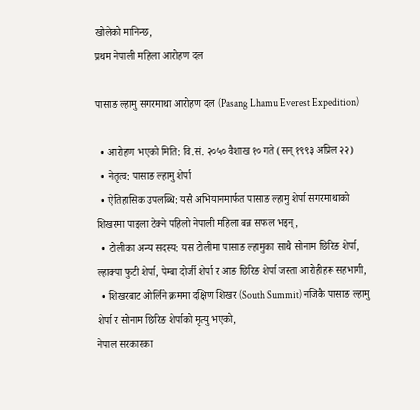खोलेको मानिन्छ,
प्रथम नेपाली महिला आरोहण दल

पासाङ ल्हामु सगरमाथा आरोहण दल (Pasang Lhamu Everest Expedition)

  • आरोहण भएको मिति: वि.सं. २०५० वैशाख १० गते (सन् १९९३ अप्रिल २२)
  • नेतृत्व: पासाङ ल्हामु शेर्पा
  • ऐतिहासिक उपलब्धि: यसै अभियानमार्फत पासाङ ल्हामु शेर्पा सगरमाथाको शिखरमा पाइला टेक्ने पहिलो नेपाली महिला बन्न सफल भइन्,
  • टोलीका अन्य सदस्य: यस टोलीमा पासाङ ल्हामुका साथै सोनाम छिरिङ शेर्पा, ल्हाक्पा फुटी शेर्पा, पेम्बा दोर्जी शेर्पा र आङ छिरिङ शेर्पा जस्ता आरोहीहरू सहभागी,
  • शिखरबाट ओर्लिने क्रममा दक्षिण शिखर (South Summit) नजिकै पासाङ ल्हामु शेर्पा र सोनाम छिरिङ शेर्पाको मृत्यु भएको,
नेपाल सरकारका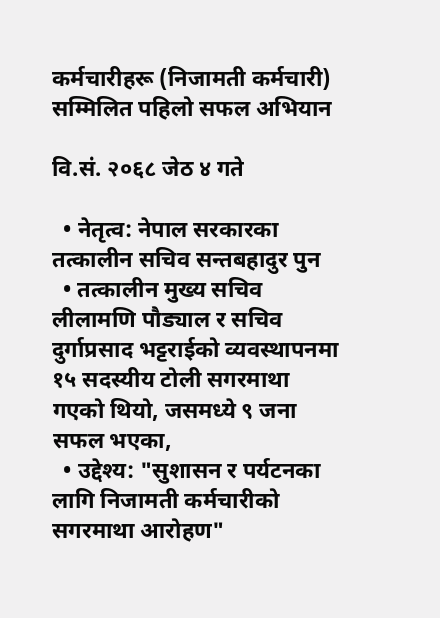कर्मचारीहरू (निजामती कर्मचारी) सम्मिलित पहिलो सफल अभियान

वि.सं. २०६८ जेठ ४ गते

  • नेतृत्व: नेपाल सरकारका तत्कालीन सचिव सन्तबहादुर पुन
  • तत्कालीन मुख्य सचिव लीलामणि पौड्याल र सचिव दुर्गाप्रसाद भट्टराईको व्यवस्थापनमा १५ सदस्यीय टोली सगरमाथा गएको थियो, जसमध्ये ९ जना सफल भएका,
  • उद्देश्य: "सुशासन र पर्यटनका लागि निजामती कर्मचारीको सगरमाथा आरोहण"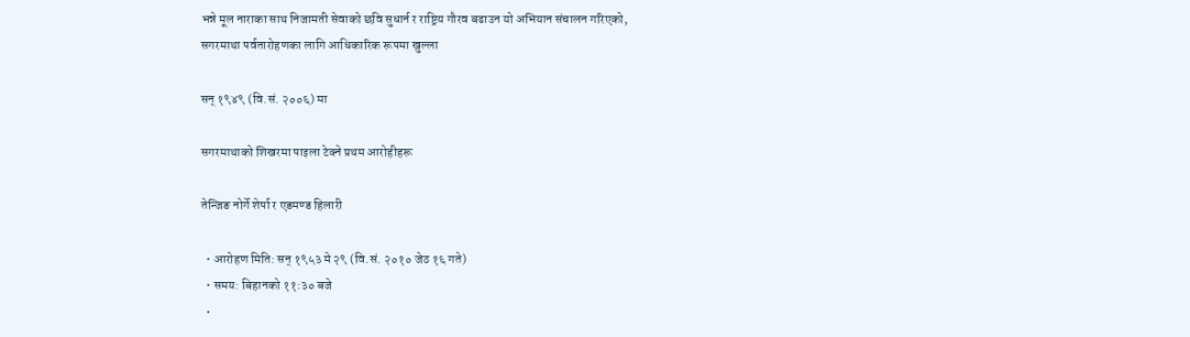भन्ने मूल नाराका साथ निजामती सेवाको छवि सुधार्न र राष्ट्रिय गौरव बढाउन यो अभियान संचालन गरिएको,
सगरमाथा पर्वतारोहणका लागि आधिकारिक रूपमा खुल्ला

सन् १९४९ (वि.सं. २००६) मा

सगरमाथाको शिखरमा पाइला टेक्ने प्रथम आरोहीहरू

तेन्जिङ नोर्गे शेर्पा र एडमण्ड हिलारी

  • आरोहण मिति: सन् १९५३ मे २९ (वि.सं. २०१० जेठ १६ गते)
  • समय: बिहानको ११:३० बजे
  •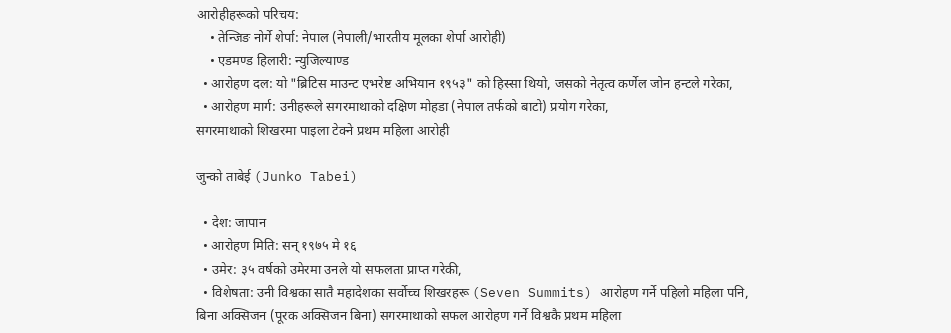आरोहीहरूको परिचय:
    • तेन्जिङ नोर्गे शेर्पा: नेपाल (नेपाली/भारतीय मूलका शेर्पा आरोही)
    • एडमण्ड हिलारी: न्युजिल्याण्ड
  • आरोहण दल: यो "ब्रिटिस माउन्ट एभरेष्ट अभियान १९५३" को हिस्सा थियो, जसको नेतृत्व कर्णेल जोन हन्टले गरेका,
  • आरोहण मार्ग: उनीहरूले सगरमाथाको दक्षिण मोहडा (नेपाल तर्फको बाटो) प्रयोग गरेका,
सगरमाथाको शिखरमा पाइला टेक्ने प्रथम महिला आरोही

जुन्को ताबेई (Junko Tabei)

  • देश: जापान
  • आरोहण मिति: सन् १९७५ मे १६
  • उमेर: ३५ वर्षको उमेरमा उनले यो सफलता प्राप्त गरेकी,
  • विशेषता: उनी विश्वका सातै महादेशका सर्वोच्च शिखरहरू (Seven Summits) आरोहण गर्ने पहिलो महिला पनि,
बिना अक्सिजन (पूरक अक्सिजन बिना) सगरमाथाको सफल आरोहण गर्ने विश्वकै प्रथम महिला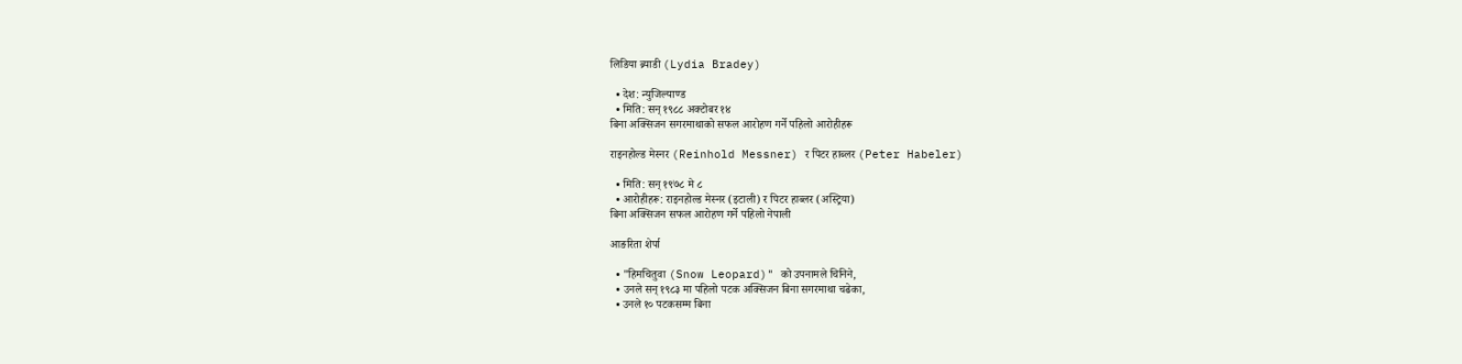लिडिया ब्र्याडी (Lydia Bradey)

  • देश: न्युजिल्याण्ड
  • मिति: सन् १९८८ अक्टोबर १४
बिना अक्सिजन सगरमाथाको सफल आरोहण गर्ने पहिलो आरोहीहरू

राइनहोल्ड मेस्नर (Reinhold Messner) र पिटर हाब्लर (Peter Habeler)

  • मिति: सन् १९७८ मे ८
  • आरोहीहरू: राइनहोल्ड मेस्नर (इटाली) र पिटर हाब्लर (अस्ट्रिया)
बिना अक्सिजन सफल आरोहण गर्ने पहिलो नेपाली

आङरिता शेर्पा

  • "हिमचितुवा (Snow Leopard)" को उपनामले चिनिने,
  • उनले सन् १९८३ मा पहिलो पटक अक्सिजन बिना सगरमाथा चढेका,
  • उनले १० पटकसम्म बिना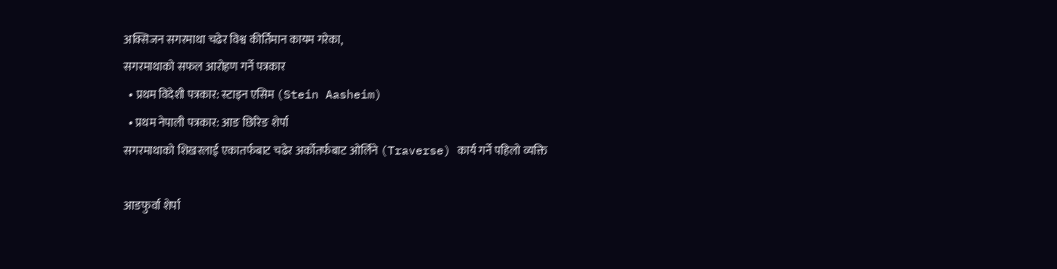अक्सिजन सगरमाथा चढेर विश्व कीर्तिमान कायम गरेका,
सगरमाथाको सफल आरोहण गर्ने पत्रकार
  • प्रथम विदेशी पत्रकार: स्टाइन एसिम (Stein Aasheim)
  • प्रथम नेपाली पत्रकार: आङ छिरिङ शेर्पा
सगरमाथाको शिखरलाई एकातर्फबाट चढेर अर्कोतर्फबाट ओर्लिने (Traverse) कार्य गर्ने पहिलो व्यक्ति

आङफुर्वा शेर्पा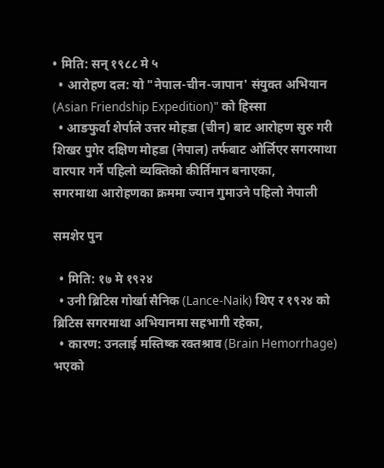• मिति: सन् १९८८ मे ५
  • आरोहण दल: यो "नेपाल-चीन-जापान' संयुक्त अभियान (Asian Friendship Expedition)" को हिस्सा
  • आङफुर्वा शेर्पाले उत्तर मोहडा (चीन) बाट आरोहण सुरु गरी शिखर पुगेर दक्षिण मोहडा (नेपाल) तर्फबाट ओर्लिएर सगरमाथा वारपार गर्ने पहिलो व्यक्तिको कीर्तिमान बनाएका,
सगरमाथा आरोहणका क्रममा ज्यान गुमाउने पहिलो नेपाली

समशेर पुन

  • मिति: १७ मे १९२४
  • उनी ब्रिटिस गोर्खा सैनिक (Lance-Naik) थिए र १९२४ को ब्रिटिस सगरमाथा अभियानमा सहभागी रहेका,
  • कारण: उनलाई मस्तिष्क रक्तश्राव (Brain Hemorrhage) भएको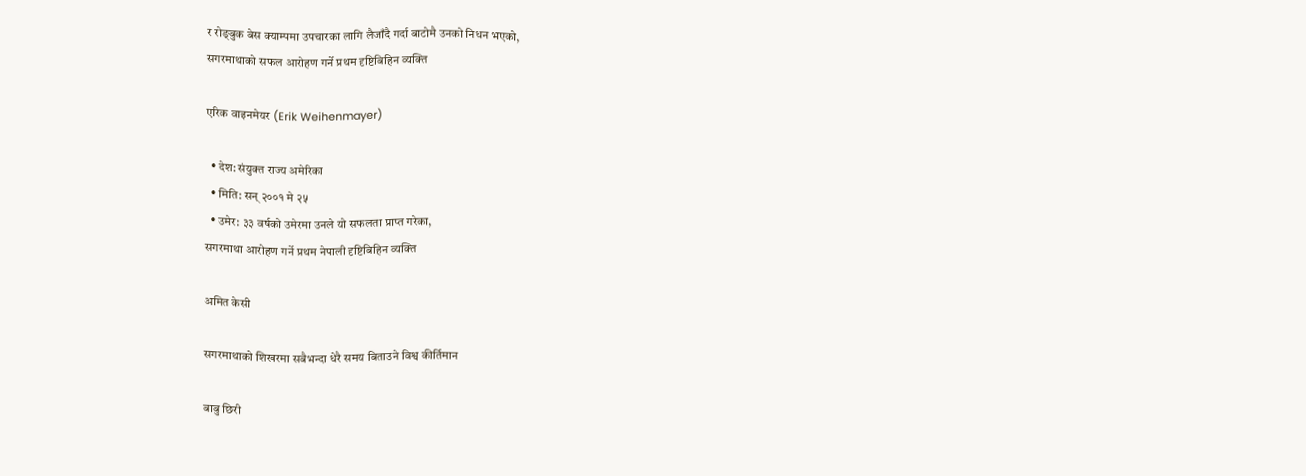र रोङ्बुक बेस क्याम्पमा उपचारका लागि लैजाँदै गर्दा बाटोमै उनको निधन भएको,
सगरमाथाको सफल आरोहण गर्ने प्रथम दृष्टिबिहिन व्यक्ति

एरिक वाइनमेयर (Erik Weihenmayer)

  • देश: संयुक्त राज्य अमेरिका
  • मिति: सन् २००१ मे २५
  • उमेर: ३३ वर्षको उमेरमा उनले यो सफलता प्राप्त गरेका,
सगरमाथा आरोहण गर्ने प्रथम नेपाली दृष्टिबिहिन व्यक्ति

अमित केसी

सगरमाथाको शिखरमा सबैभन्दा धेरै समय बिताउने विश्व कीर्तिमान

बाबु छिरी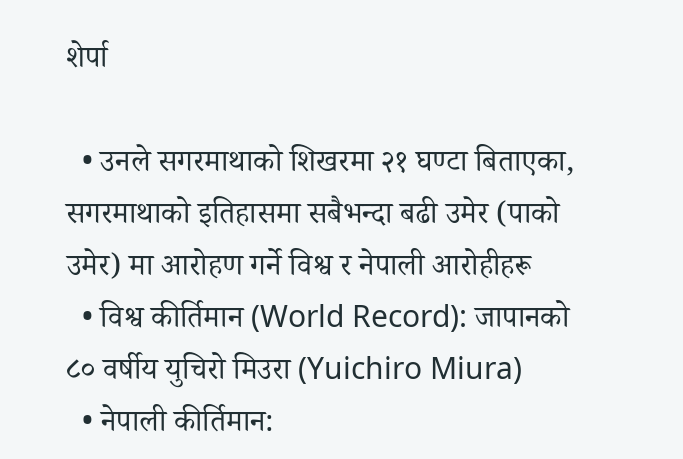शेर्पा

  • उनले सगरमाथाको शिखरमा २१ घण्टा बिताएका,
सगरमाथाको इतिहासमा सबैभन्दा बढी उमेर (पाको उमेर) मा आरोहण गर्ने विश्व र नेपाली आरोहीहरू
  • विश्व कीर्तिमान (World Record): जापानको ८० वर्षीय युचिरो मिउरा (Yuichiro Miura)
  • नेपाली कीर्तिमान: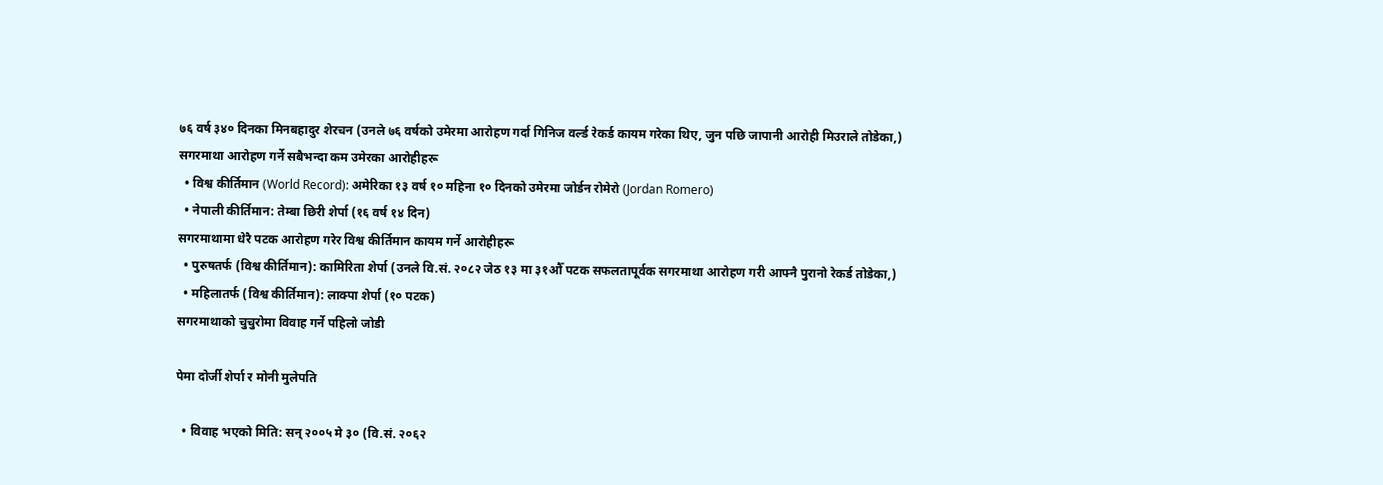७६ वर्ष ३४० दिनका मिनबहादुर शेरचन (उनले ७६ वर्षको उमेरमा आरोहण गर्दा गिनिज वर्ल्ड रेकर्ड कायम गरेका थिए, जुन पछि जापानी आरोही मिउराले तोडेका,)
सगरमाथा आरोहण गर्ने सबैभन्दा कम उमेरका आरोहीहरू
  • विश्व कीर्तिमान (World Record): अमेरिका १३ वर्ष १० महिना १० दिनको उमेरमा जोर्डन रोमेरो (Jordan Romero)
  • नेपाली कीर्तिमान: तेम्बा छिरी शेर्पा (१६ वर्ष १४ दिन)
सगरमाथामा धेरै पटक आरोहण गरेर विश्व कीर्तिमान कायम गर्ने आरोहीहरू
  • पुरुषतर्फ (विश्व कीर्तिमान): कामिरिता शेर्पा (उनले वि.सं. २०८२ जेठ १३ मा ३१औँ पटक सफलतापूर्वक सगरमाथा आरोहण गरी आफ्नै पुरानो रेकर्ड तोडेका,)
  • महिलातर्फ (विश्व कीर्तिमान): लाक्पा शेर्पा (१० पटक)
सगरमाथाको चुचुरोमा विवाह गर्ने पहिलो जोडी

पेमा दोर्जी शेर्पा र मोनी मुलेपति

  • विवाह भएको मिति: सन् २००५ मे ३० (वि.सं. २०६२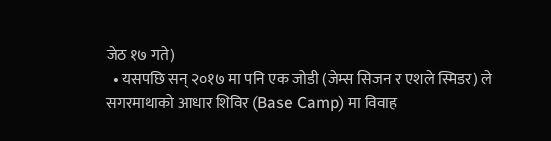जेठ १७ गते)
  • यसपछि सन् २०१७ मा पनि एक जोडी (जेम्स सिजन र एशले स्मिडर) ले सगरमाथाको आधार शिविर (Base Camp) मा विवाह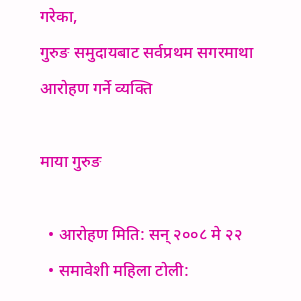गरेका,
गुरुङ समुदायबाट सर्वप्रथम सगरमाथा आरोहण गर्ने व्यक्ति

माया गुरुङ

  • आरोहण मिति: सन् २००८ मे २२
  • समावेशी महिला टोली: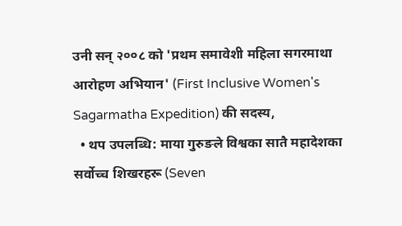उनी सन् २००८ को 'प्रथम समावेशी महिला सगरमाथा आरोहण अभियान' (First Inclusive Women's Sagarmatha Expedition) की सदस्य,
  • थप उपलब्धि: माया गुरुङले विश्वका सातै महादेशका सर्वोच्च शिखरहरू (Seven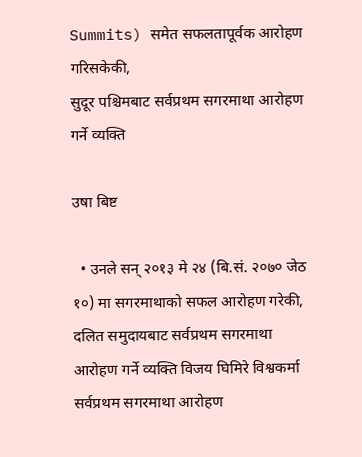Summits) समेत सफलतापूर्वक आरोहण गरिसकेकी,
सुदूर पश्चिमबाट सर्वप्रथम सगरमाथा आरोहण गर्ने व्यक्ति

उषा बिष्ट

  • उनले सन् २०१३ मे २४ (बि.सं. २०७० जेठ १०) मा सगरमाथाको सफल आरोहण गरेकी,
दलित समुदायबाट सर्वप्रथम सगरमाथा आरोहण गर्ने व्यक्ति विजय घिमिरे विश्वकर्मा
सर्वप्रथम सगरमाथा आरोहण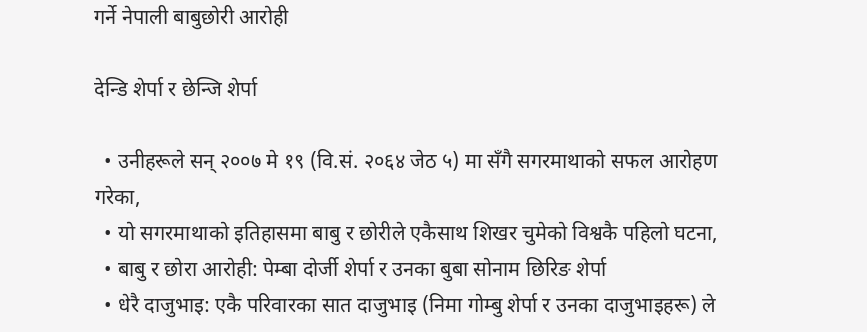गर्ने नेपाली बाबुछोरी आरोही

देन्डि शेर्पा र छेन्जि शेर्पा

  • उनीहरूले सन् २००७ मे १९ (वि.सं. २०६४ जेठ ५) मा सँगै सगरमाथाको सफल आरोहण गरेका,
  • यो सगरमाथाको इतिहासमा बाबु र छोरीले एकैसाथ शिखर चुमेको विश्वकै पहिलो घटना,
  • बाबु र छोरा आरोही: पेम्बा दोर्जी शेर्पा र उनका बुबा सोनाम छिरिङ शेर्पा
  • धेरै दाजुभाइ: एकै परिवारका सात दाजुभाइ (निमा गोम्बु शेर्पा र उनका दाजुभाइहरू) ले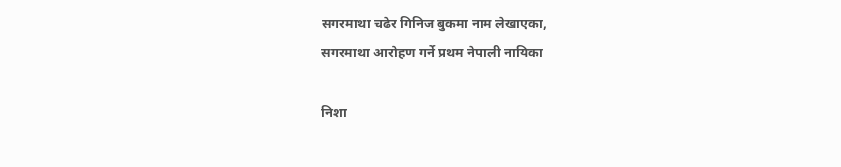सगरमाथा चढेर गिनिज बुकमा नाम लेखाएका,
सगरमाथा आरोहण गर्ने प्रथम नेपाली नायिका

निशा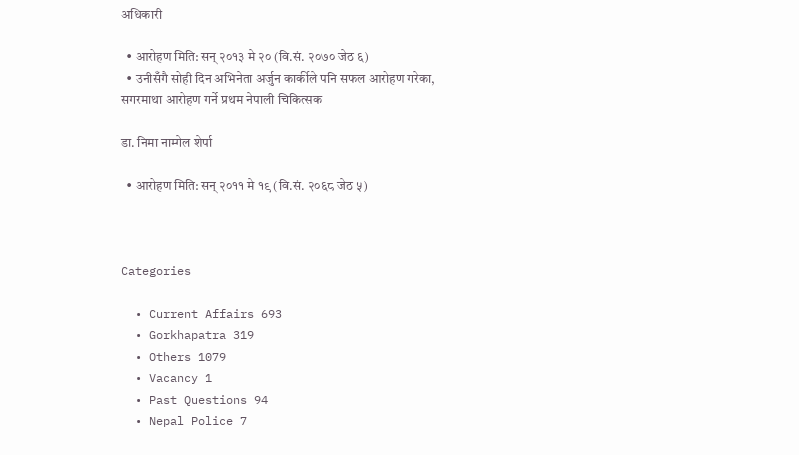अधिकारी

  • आरोहण मिति: सन् २०१३ मे २० (वि.सं. २०७० जेठ ६)
  • उनीसँगै सोही दिन अभिनेता अर्जुन कार्कीले पनि सफल आरोहण गरेका,
सगरमाथा आरोहण गर्ने प्रथम नेपाली चिकित्सक

डा. निमा नाम्गेल शेर्पा

  • आरोहण मिति: सन् २०११ मे १९ (वि.सं. २०६८ जेठ ५)



Categories

  • Current Affairs 693
  • Gorkhapatra 319
  • Others 1079
  • Vacancy 1
  • Past Questions 94
  • Nepal Police 7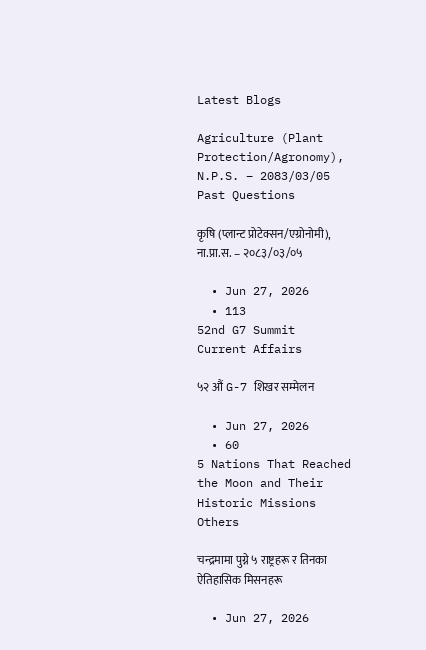Latest Blogs

Agriculture (Plant Protection/Agronomy), N.P.S. – 2083/03/05
Past Questions

कृषि (प्लान्ट प्रोटेक्सन/एग्रोनोमी), ना.प्रा.स. – २०८३/०३/०५

  • Jun 27, 2026
  • 113
52nd G7 Summit
Current Affairs

५२ औं G-7 शिखर सम्मेलन

  • Jun 27, 2026
  • 60
5 Nations That Reached the Moon and Their Historic Missions
Others

चन्द्रमामा पुग्ने ५ राष्ट्रहरू र तिनका ऐतिहासिक मिसनहरू

  • Jun 27, 2026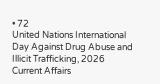• 72
United Nations International Day Against Drug Abuse and Illicit Trafficking, 2026
Current Affairs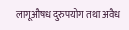लागूऔषध दुरुपयोग तथा अवैध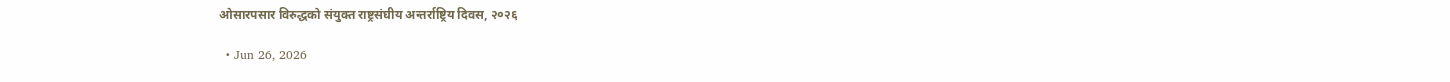ओसारपसार विरुद्धको संयुक्त राष्ट्रसंघीय अन्तर्राष्ट्रिय दिवस, २०२६

  • Jun 26, 2026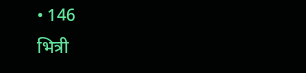• 146
भित्री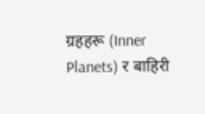ग्रहहरू (Inner Planets) र बाहिरी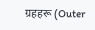ग्रहहरू (Outer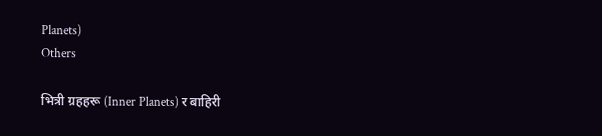Planets)
Others

भित्री ग्रहहरू (Inner Planets) र बाहिरी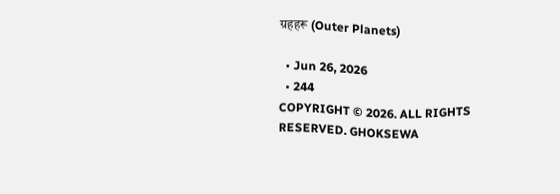ग्रहहरू (Outer Planets)

  • Jun 26, 2026
  • 244
COPYRIGHT © 2026. ALL RIGHTS RESERVED. GHOKSEWA